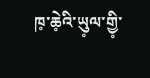ཁ༷་ཆེ༷འི་ཡུ༷ལ་གྱི༷་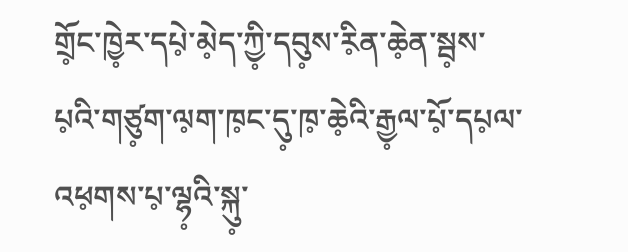གྲོ༷ང་ཁྱེ༷ར་དཔེ༷་མེ༷ད་ཀྱི༷་དབུ༷ས་རི༷ན་ཆེ༷ན་སྦ༷ས་པ༷འི་གཙུ༷ག་ལ༷ག་ཁ༷ང་དུ༷་ཁ༷་ཆེ༷འི་རྒྱ༷ལ་པོ༷་དཔ༷ལ་འཕ༷གས་པ༷་ལྷ༷འི་སྐུ༷་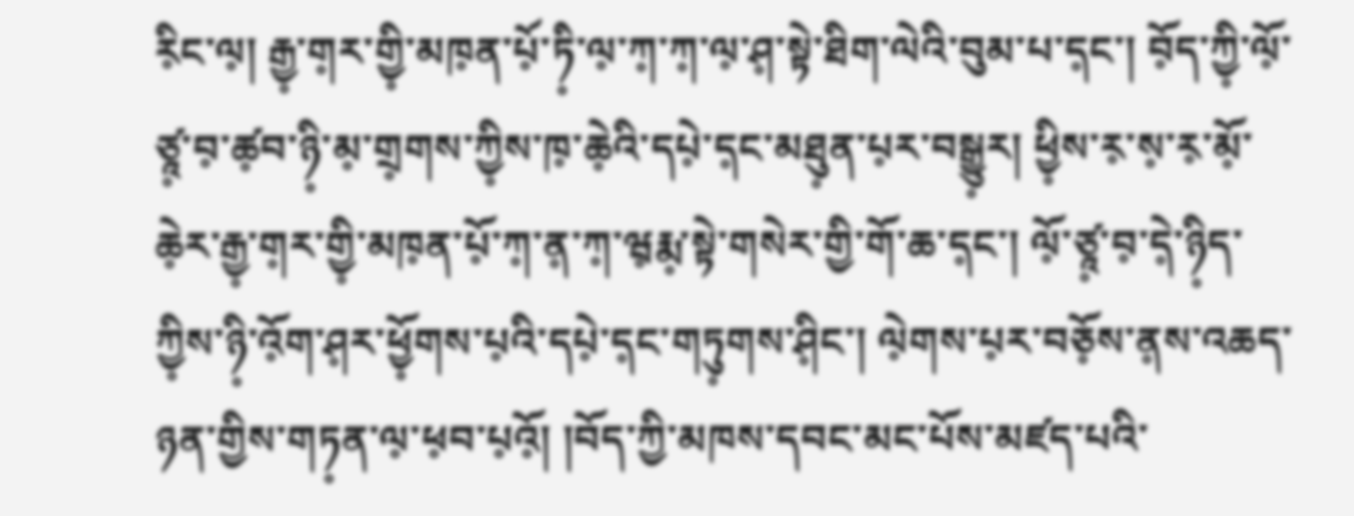རི༷ང་ལ༷། རྒྱ༷་ག༷ར་གྱི༷་མཁ༷ན་པོ༷་ཏི༷་ལ༷་ཀ༷་ཀ༷་ལ༷་ཤ༷་སྟེ་ཐིག་ལེའི་བུམ་པ་ད༷ང་། བོ༷ད་ཀྱི༷་ལོ༷་ཙཱ༷་བ༷་ཚ༷བ་ཉི༷་མ༷་གྲ༷གས་ཀྱི༷ས་ཁ༷་ཆེ༷འི་དཔེ༷་ད༷ང་མཐུ༷ན་པ༷ར་བསྒྱུ༷ར། ཕྱི༷ས་ར༷་ས༷་ར༷་མོ༷་ཆེ༷ར་རྒྱ༷་ག༷ར་གྱི༷་མཁ༷ན་པོ༷་ཀ༷་ན༷་ཀ༷་ཝ༷རྨ༷་སྟེ་གསེར་གྱི་གོ་ཆ་ད༷ང་། ལོ༷་ཙཱ༷་བ༷་དེ༷་ཉི༷ད་ཀྱི༷ས་ཉི༷་འོ༷ག་ཤ༷ར་ཕྱོ༷གས་པ༷འི་དཔེ༷་ད༷ང་གཏུ༷གས་ཤི༷ང་། ལེ༷གས་པ༷ར་བཅོ༷ས་ན༷ས་འཆད་ཉན་གྱིས་གཏ༷ན་ལ༷་ཕ༷བ་པ༷འོ༷། །བོད་ཀྱི་མཁས་དབང་མང་པོས་མཛད་པའི་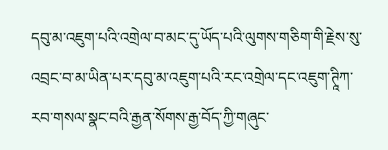དབུ་མ་འཇུག་པའི་འགྲེལ་བ་མང་དུ་ཡོད་པའི་ལུགས་གཅིག་གི་རྗེས་སུ་འབྲང་བ་མ་ཡིན་པར་དབུ་མ་འཇུག་པའི་རང་འགྲེལ་དང་འཇུག་ཊཱིཀ་རབ་གསལ་སྣང་བའི་རྒྱན་སོགས་རྒྱ་བོད་ཀྱི་གཞུང་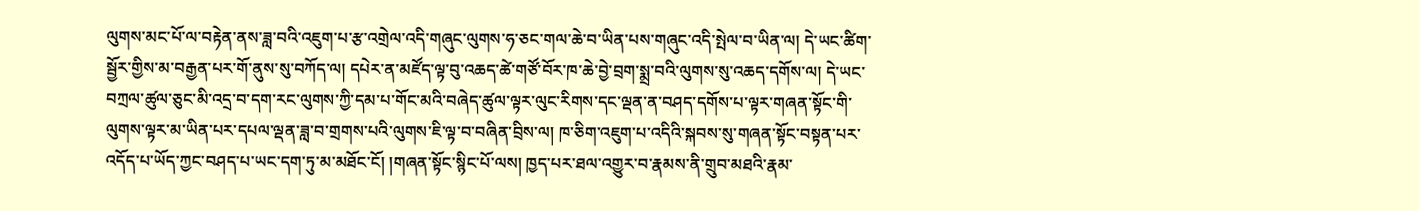ལུགས་མང་པོ་ལ་བརྟེན་ནས་ཟླ་བའི་འཇུག་པ་རྩ་འགྲེལ་འདི་གཞུང་ལུགས་ཧ་ཅང་གལ་ཆེ་བ་ཡིན་པས་གཞུང་འདི་སྤེལ་བ་ཡིན་ལ། དེ་ཡང་ཚིག་སྦྱོར་གྱིས་མ་བརྒྱན་པར་གོ་ནུས་སུ་བཀོད་ལ། དཔེར་ན་མཛོད་ལྟ་བུ་འཆད་ཚེ་གཙོ་བོར་ཁ་ཆེ་བྱེ་བྲག་སྨྲ་བའི་ལུགས་སུ་འཆད་དགོས་ལ། དེ་ཡང་བཀྲལ་ཚུལ་ཅུང་མི་འདྲ་བ་དག་རང་ལུགས་ཀྱི་དམ་པ་གོང་མའི་བཞེད་ཚུལ་ལྟར་ལུང་རིགས་དང་ལྡན་ན་བཤད་དགོས་པ་ལྟར་གཞན་སྟོང་གི་ལུགས་ལྟར་མ་ཡིན་པར་དཔལ་ལྡན་ཟླ་བ་གྲགས་པའི་ལུགས་ཇི་ལྟ་བ་བཞིན་བྲིས་ལ། ཁ་ཅིག་འཇུག་པ་འདིའི་སྐབས་སུ་གཞན་སྟོང་བསྟན་པར་འདོད་པ་ཡོད་ཀྱང་བཤད་པ་ཡང་དག་ཏུ་མ་མཐོང་ངོ། །གཞན་སྟོང་སྙིང་པོ་ལས། ཁྱད་པར་ཐལ་འགྱུར་བ་རྣམས་ནི་གྲུབ་མཐའི་རྣམ་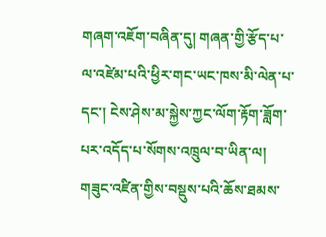གཞག་འཇོག་བཞིན་དུ། གཞན་གྱི་རྩོད་པ་ལ་འཛེམ་པའི་ཕྱིར་གང་ཡང་ཁས་མི་ལེན་པ་དང་། ངེས་ཤེས་མ་སྐྱེས་ཀྱང་ལོག་རྟོག་ཟློག་པར་འདོད་པ་སོགས་འཁྲུལ་བ་ཡིན་ལ། གཟུང་འཛིན་གྱིས་བསྡུས་པའི་ཆོས་ཐམས་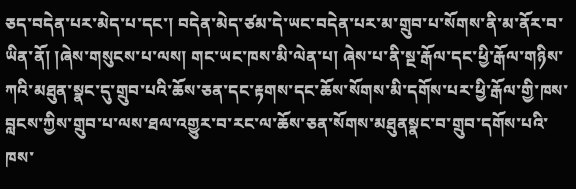ཅད་བདེན་པར་མེད་པ་དང་། བདེན་མེད་ཙམ་དེ་ཡང་བདེན་པར་མ་གྲུབ་པ་སོགས་ནི་མ་ནོར་བ་ཡིན་ནོ། །ཞེས་གསུངས་པ་ལས། གང་ཡང་ཁས་མི་ལེན་པ། ཞེས་པ་ནི་སྔ་རྒོལ་དང་ཕྱི་རྒོལ་གཉིས་ཀའི་མཐུན་སྣང་དུ་གྲུབ་པའི་ཆོས་ཅན་དང་རྟགས་དང་ཆོས་སོགས་མི་དགོས་པར་ཕྱི་རྒོལ་གྱི་ཁས་བླངས་ཀྱིས་གྲུབ་པ་ལས་ཐལ་འགྱུར་བ་རང་ལ་ཆོས་ཅན་སོགས་མཐུནསྣང་བ་གྲུབ་དགོས་པའི་ཁས་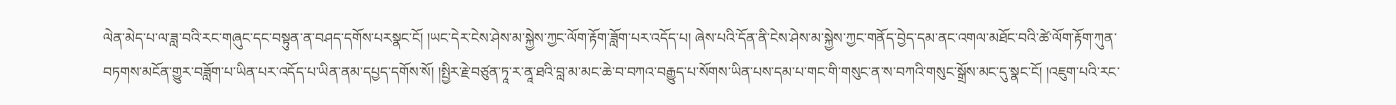ལེན་མེད་པ་ལ་ཟླ་བའི་རང་གཞུང་དང་བསྟུན་ན་བཤད་དགོས་པརསྣང་ངོ། །ཡང་དེར་ངེས་ཤེས་མ་སྐྱེས་ཀྱང་ལོག་རྟོག་ཟློག་པར་འདོད་པ། ཞེས་པའི་དོན་ནི་ངེས་ཤེས་མ་སྐྱེས་ཀྱང་གནོད་བྱེད་དམ་ནང་འགལ་མཐོང་བའི་ཚེ་ལོག་རྟོག་ཀུན་བཏགས་མངོན་གྱུར་བཟློག་པ་ཡིན་པར་འདོད་པ་ཡིན་ནམ་དཔྱད་དགོས་སོ། །སྤྱིར་རྗེ་བཙུན་ཏཱ་ར་ནཱ་ཐའི་བླ་མ་མང་ཆེ་བ་བཀའ་བརྒྱུད་པ་སོགས་ཡིན་པས་དམ་པ་གང་གི་གསུང་ན་ས་བཀའི་གསུང་སྒྲོས་མང་དུ་སྣང་ངོ། །འཇུག་པའི་རང་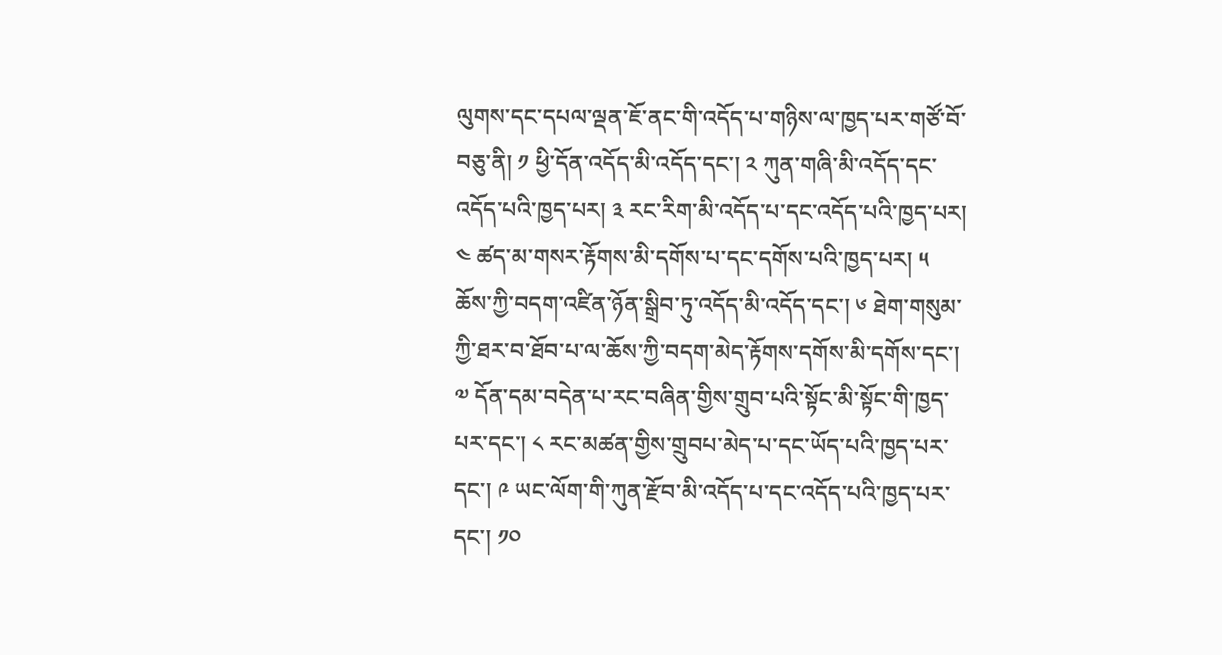ལུགས་དང་དཔལ་ལྡན་ཇོ་ནང་གི་འདོད་པ་གཉིས་ལ་ཁྱད་པར་གཙོ་བོ་བཅུ་ནི། ༡ ཕྱི་དོན་འདོད་མི་འདོད་དང་། ༢ ཀུན་གཞི་མི་འདོད་དང་འདོད་པའི་ཁྱད་པར། ༣ རང་རིག་མི་འདོད་པ་དང་འདོད་པའི་ཁྱད་པར། ༤ ཚད་མ་གསར་རྟོགས་མི་དགོས་པ་དང་དགོས་པའི་ཁྱད་པར། ༥ ཆོས་ཀྱི་བདག་འཛིན་ཉོན་སྒྲིབ་ཏུ་འདོད་མི་འདོད་དང་། ༦ ཐེག་གསུམ་ཀྱི་ཐར་བ་ཐོབ་པ་ལ་ཆོས་ཀྱི་བདག་མེད་རྟོགས་དགོས་མི་དགོས་དང་། ༧ དོན་དམ་བདེན་པ་རང་བཞིན་གྱིས་གྲུབ་པའི་སྟོང་མི་སྟོང་གི་ཁྱད་པར་དང་། ༨ རང་མཚན་གྱིས་གྲུབཔ་མེད་པ་དང་ཡོད་པའི་ཁྱད་པར་དང་། ༩ ཡང་ལོག་གི་ཀུན་རྫོབ་མི་འདོད་པ་དང་འདོད་པའི་ཁྱད་པར་དང་། ༡༠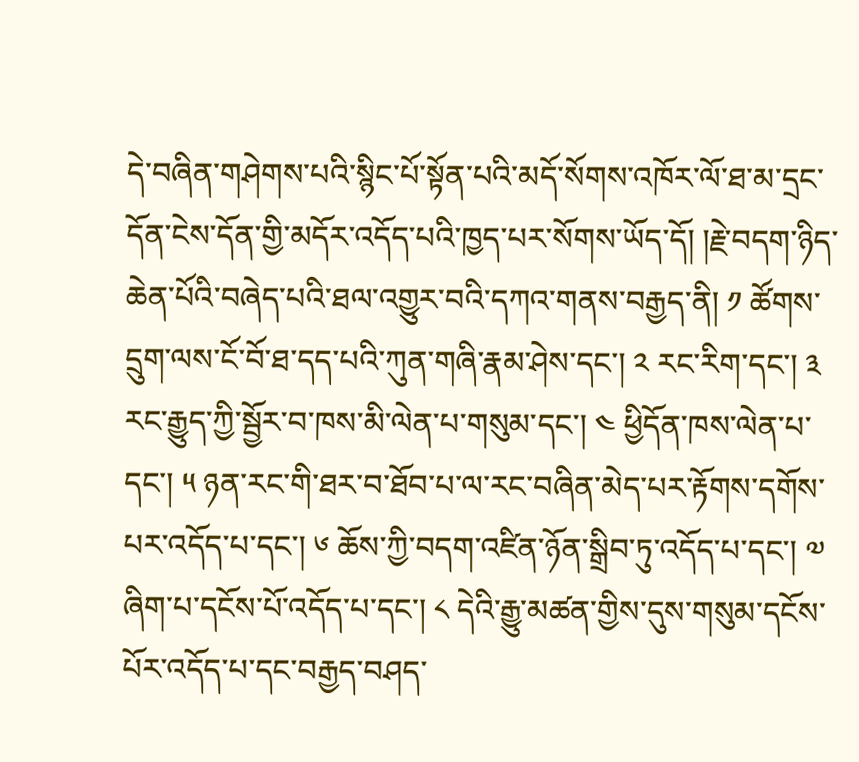དེ་བཞིན་གཤེགས་པའི་སྙིང་པོ་སྟོན་པའི་མདོ་སོགས་འཁོར་ལོ་ཐ་མ་དྲང་དོན་ངེས་དོན་གྱི་མདོར་འདོད་པའི་ཁྱད་པར་སོགས་ཡོད་དོ། །རྗེ་བདག་ཉིད་ཆེན་པོའི་བཞེད་པའི་ཐལ་འགྱུར་བའི་དཀའ་གནས་བརྒྱད་ནི། ༡ ཚོགས་དྲུག་ལས་ངོ་བོ་ཐ་དད་པའི་ཀུན་གཞི་རྣམ་ཤེས་དང་། ༢ རང་རིག་དང་། ༣ རང་རྒྱུད་ཀྱི་སྦྱོར་བ་ཁས་མི་ལེན་པ་གསུམ་དང་། ༤ ཕྱིདོན་ཁས་ལེན་པ་དང་། ༥ ཉན་རང་གི་ཐར་བ་ཐོབ་པ་ལ་རང་བཞིན་མེད་པར་རྟོགས་དགོས་པར་འདོད་པ་དང་། ༦ ཆོས་ཀྱི་བདག་འཛིན་ཉོན་སྒྲིབ་ཏུ་འདོད་པ་དང་། ༧ ཞིག་པ་དངོས་པོ་འདོད་པ་དང་། ༨ དེའི་རྒྱུ་མཚན་གྱིས་དུས་གསུམ་དངོས་པོར་འདོད་པ་དང་བརྒྱད་བཤད་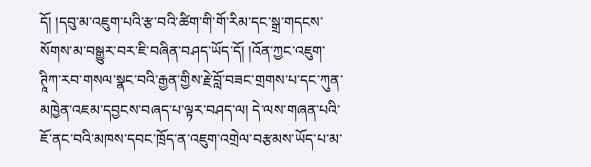དོ། །དབུ་མ་འཇུག་པའི་རྩ་བའི་ཚིག་གི་གོ་རིམ་དང་སྒྲ་གདངས་སོགས་མ་བསྒྱུར་བར་ཇི་བཞིན་བཤད་ཡོད་དོ། །འོན་ཀྱང་འཇུག་ཊཱིཀ་རབ་གསལ་སྣང་བའི་རྒྱན་གྱིས་རྗེ་བློ་བཟང་གྲགས་པ་དང་ཀུན་མཁྱེན་འཇམ་དབྱངས་བཞད་པ་ལྟར་བཤད་ལ། དེ་ལས་གཞན་པའི་ཇོ་ནང་བའི་མཁས་དབང་ཁྲོད་ན་འཇུག་འགྲེལ་བརྩམས་ཡོད་པ་མ་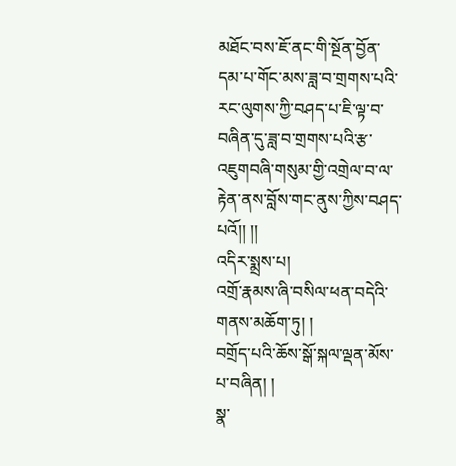མཐོང་བས་ཇོ་ནང་གི་སྔོན་བྱོན་དམ་པ་གོང་མས་ཟླ་བ་གྲགས་པའི་རང་ལུགས་ཀྱི་བཤད་པ་ཇི་ལྟ་བ་བཞིན་དུ་ཟླ་བ་གྲགས་པའི་རྩ་འཇུགབཞི་གསུམ་གྱི་འགྲེལ་བ་ལ་རྟེན་ནས་བློས་གང་ནུས་ཀྱིས་བཤད་པའོ།། །།
འདིར་སྨྲས་པ།
འགྲོ་རྣམས་ཞི་བསིལ་ཕན་བདེའི་གནས་མཆོག་ཏུ། །
བགྲོད་པའི་ཆོས་སྒོ་སྐལ་ལྡན་མོས་པ་བཞིན། །
སྣ་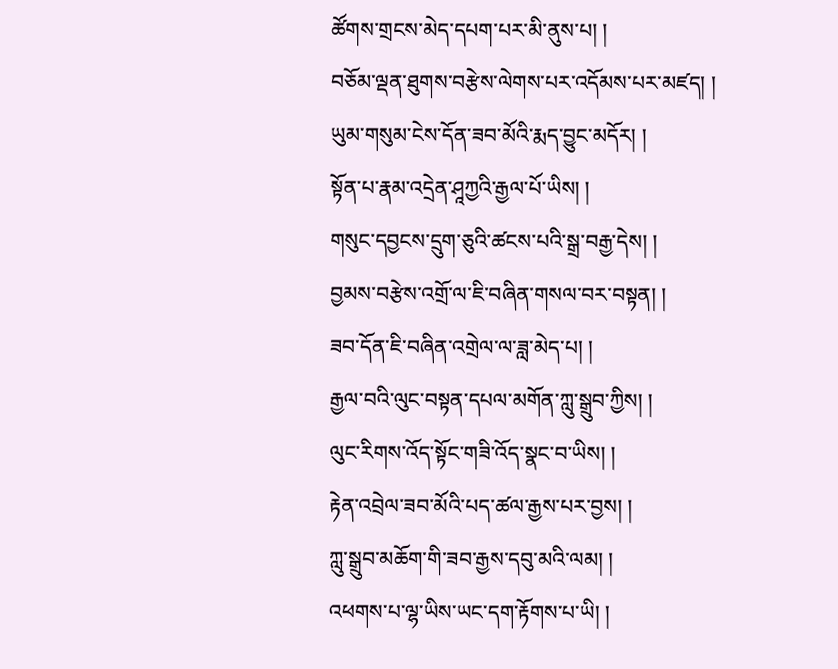ཚོགས་གྲངས་མེད་དཔག་པར་མི་ནུས་པ། །
བཅོམ་ལྡན་ཐུགས་བརྩེས་ལེགས་པར་འདོམས་པར་མཛད། །
ཡུམ་གསུམ་ངེས་དོན་ཟབ་མོའི་རྨད་བྱུང་མདོར། །
སྟོན་པ་རྣམ་འདྲེན་ཤཱཀྱའི་རྒྱལ་པོ་ཡིས། །
གསུང་དབྱངས་དྲུག་ཅུའི་ཚངས་པའི་སྒྲ་བརྒྱ་དེས། །
བྱམས་བརྩེས་འགྲོ་ལ་ཇི་བཞིན་གསལ་བར་བསྟན། །
ཟབ་དོན་ཇི་བཞིན་འགྲེལ་ལ་ཟླ་མེད་པ། །
རྒྱལ་བའི་ལུང་བསྟན་དཔལ་མགོན་ཀླུ་སྒྲུབ་ཀྱིས། །
ལུང་རིགས་འོད་སྟོང་གཟི་འོད་སྣང་བ་ཡིས། །
རྟེན་འབྲེལ་ཟབ་མོའི་པད་ཚལ་རྒྱས་པར་བྱས། །
ཀླུ་སྒྲུབ་མཆོག་གི་ཟབ་རྒྱས་དབུ་མའི་ལམ། །
འཕགས་པ་ལྷ་ཡིས་ཡང་དག་རྟོགས་པ་ཡི། །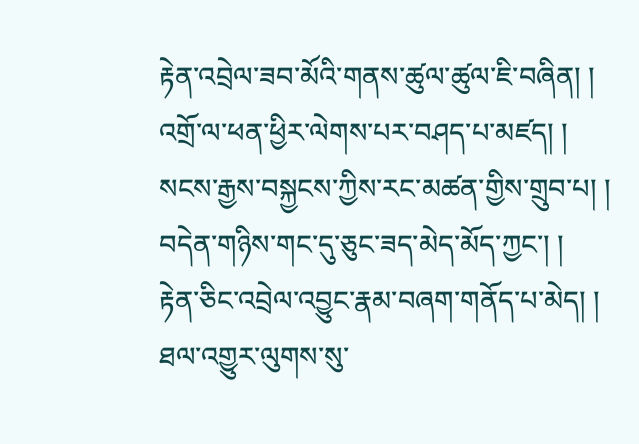རྟེན་འབྲེལ་ཟབ་མོའི་གནས་ཚུལ་ཚུལ་ཇི་བཞིན། །
འགྲོ་ལ་ཕན་ཕྱིར་ལེགས་པར་བཤད་པ་མཛད། །
སངས་རྒྱས་བསྐྱངས་ཀྱིས་རང་མཚན་གྱིས་གྲུབ་པ། །
བདེན་གཉིས་གང་དུ་ཅུང་ཟད་མེད་མོད་ཀྱང་། །
རྟེན་ཅིང་འབྲེལ་འབྱུང་རྣམ་བཞག་གནོད་པ་མེད། །
ཐལ་འགྱུར་ལུགས་སུ་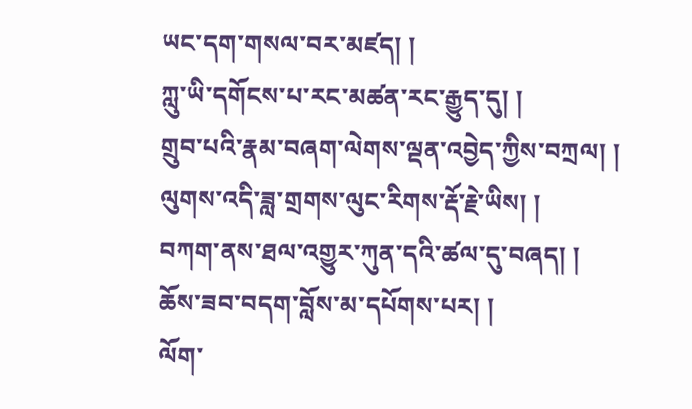ཡང་དག་གསལ་བར་མཛད། །
ཀླུ་ཡི་དགོངས་པ་རང་མཚན་རང་རྒྱུད་དུ། །
གྲུབ་པའི་རྣམ་བཞག་ལེགས་ལྡན་འབྱེད་ཀྱིས་བཀྲལ། །
ལུགས་འདི་ཟླ་གྲགས་ལུང་རིགས་རྡོ་རྗེ་ཡིས། །
བཀག་ནས་ཐལ་འགྱུར་ཀུན་དའི་ཚལ་དུ་བཞད། །
ཆོས་ཟབ་བདག་བློས་མ་དཔོགས་པར། །
ལོག་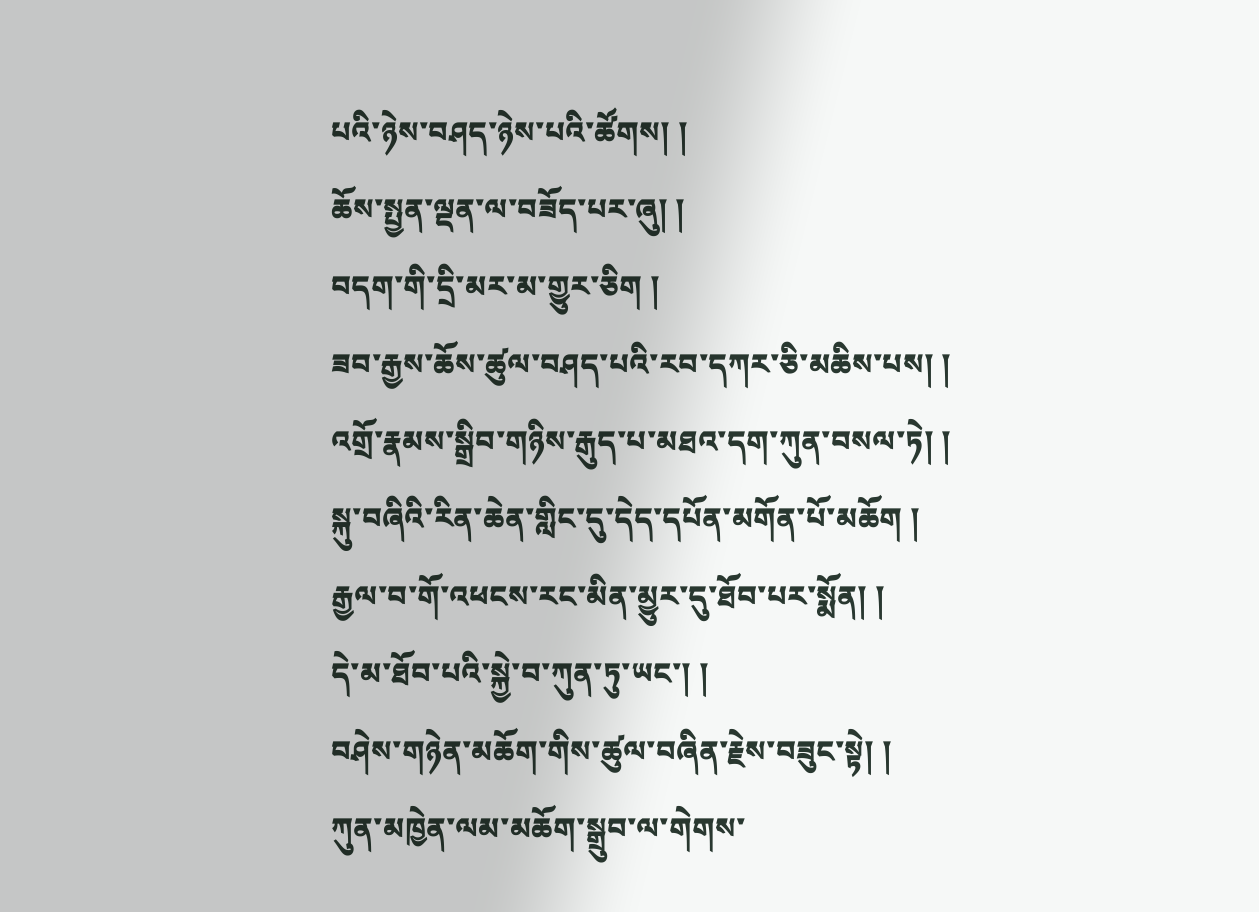པའི་ཉེས་བཤད་ཉེས་པའི་ཚོགས། །
ཆོས་སྤྱན་ལྡན་ལ་བཟོད་པར་ཞུ། །
བདག་གི་དྲི་མར་མ་གྱུར་ཅིག །
ཟབ་རྒྱས་ཆོས་ཚུལ་བཤད་པའི་རབ་དཀར་ཅི་མཆིས་པས། །
འགྲོ་རྣམས་སྒྲིབ་གཉིས་རྒུད་པ་མཐའ་དག་ཀུན་བསལ་ཏེ། །
སྐུ་བཞིའི་རིན་ཆེན་གླིང་དུ་དེད་དཔོན་མགོན་པོ་མཆོག །
རྒྱལ་བ་གོ་འཕངས་རང་མིན་མྱུར་དུ་ཐོབ་པར་སྨོན། །
དེ་མ་ཐོབ་པའི་སྐྱེ་བ་ཀུན་ཏུ་ཡང་། །
བཤེས་གཉེན་མཆོག་གིས་ཚུལ་བཞིན་རྗེས་བཟུང་སྟེ། །
ཀུན་མཁྱེན་ལམ་མཆོག་སྒྲུབ་ལ་གེགས་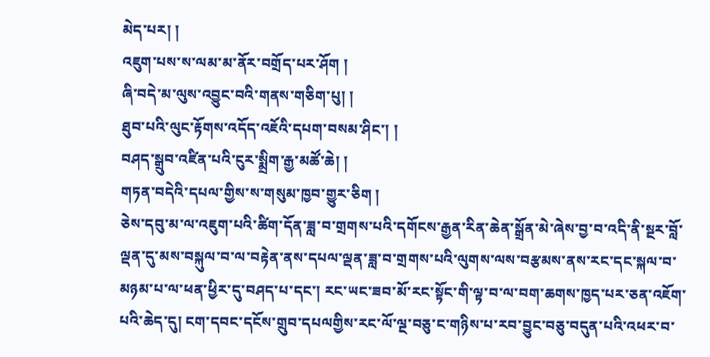མེད་པར། །
འཇུག་པས་ས་ལམ་མ་ནོར་བགྲོད་པར་ཤོག །
ཞི་བདེ་མ་ལུས་འབྱུང་བའི་གནས་གཅིག་པུ། །
ཐུབ་པའི་ལུང་རྟོགས་འདོད་འཇོའི་དཔག་བསམ་ཤིང་། །
བཤད་སྒྲུབ་འཛིན་པའི་ངུར་སྨྲིག་རྒྱ་མཚོ་ཆེ། །
གཏན་བདེའི་དཔལ་གྱིས་ས་གསུམ་ཁྱབ་གྱུར་ཅིག །
ཅེས་དབུ་མ་ལ་འཇུག་པའི་ཚིག་དོན་ཟླ་བ་གྲགས་པའི་དགོངས་རྒྱན་རིན་ཆེན་སྒྲོན་མེ་ཞེས་བྱ་བ་འདི་ནི་སྔར་བློ་ལྡན་དུ་མས་བསྐུལ་བ་ལ་བརྟེན་ནས་དཔལ་ལྡན་ཟླ་བ་གྲགས་པའི་ལུགས་ལས་བརྩམས་ནས་རང་དང་སྐལ་བ་མཉམ་པ་ལ་ཕན་ཕྱིར་དུ་བཤད་པ་དང་། རང་ཡང་ཟབ་མོ་རང་སྟོང་གི་ལྟ་བ་ལ་བག་ཆགས་ཁྱད་པར་ཅན་འཇོག་པའི་ཆེད་དུ། ངག་དབང་དངོས་གྲུབ་དཔལགྱིས་རང་ལོ་ལྔ་བཅུ་ང་གཉིས་པ་རབ་བྱུང་བཅུ་བདུན་པའི་འཕར་བ་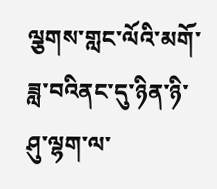ལྕགས་གླང་ལོའི་མགོ་ཟླ་བའིནང་དུ་ཉིན་ཉི་ཤུ་ལྷག་ལ་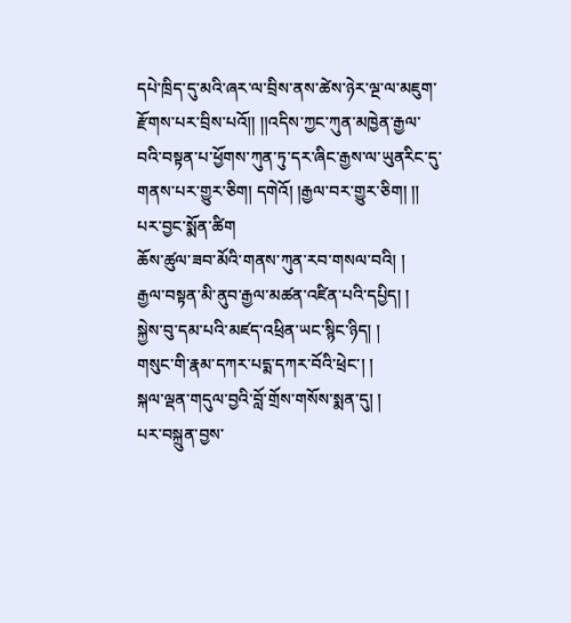དཔེ་ཁྲིད་དུ་མའི་ཞར་ལ་བྲིས་ནས་ཚེས་ཉེར་ལྔ་ལ་མཇུག་རྫོགས་པར་བྲིས་པའོ།། །།འདིས་ཀྱང་ཀུན་མཁྱེན་རྒྱལ་བའི་བསྟན་པ་ཕྱོགས་ཀུན་ཏུ་དར་ཞིང་རྒྱས་ལ་ཡུནརིང་དུ་གནས་པར་གྱུར་ཅིག། དགེའོ། །རྒྱལ་བར་གྱུར་ཅིག། །།
པར་བྱང་སྨོན་ཚིག
ཆོས་ཚུལ་ཟབ་མོའི་གནས་ཀུན་རབ་གསལ་བའི། །
རྒྱལ་བསྟན་མི་ནུབ་རྒྱལ་མཚན་འཛིན་པའི་དཔྱིད། །
སྐྱེས་བུ་དམ་པའི་མཛད་འཕྲིན་ཡང་སྙིང་ཉིད། །
གསུང་གི་རྣམ་དཀར་པདྨ་དཀར་བོའི་ཕྲེང་། །
སྐལ་ལྡན་གདུལ་བྱའི་བློ་གྲོས་གསོས་སྨན་དུ། །
པར་བསྐྲུན་བྱས་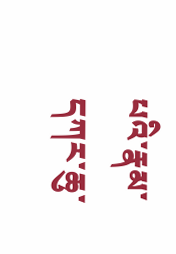པའི་རྣམ་དཀར་ཆུ་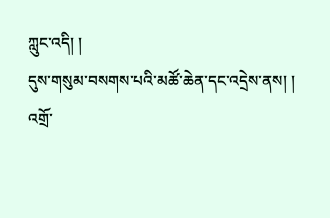ཀླུང་འདི། །
དུས་གསུམ་བསགས་པའི་མཚོ་ཆེན་དང་འདྲེས་ནས། །
འགྲོ་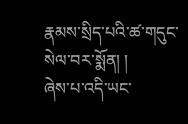རྣམས་སྲིད་པའི་ཚ་གདུང་སེལ་བར་སྨོན། །
ཞེས་པ་འདི་ཡང་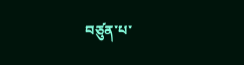བཙུན་པ་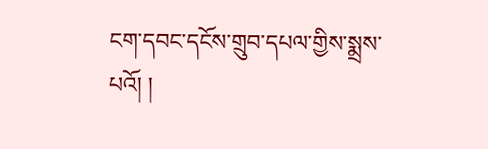ངག་དབང་དངོས་གྲུབ་དཔལ་གྱིས་སྨྲས་པའོ། །